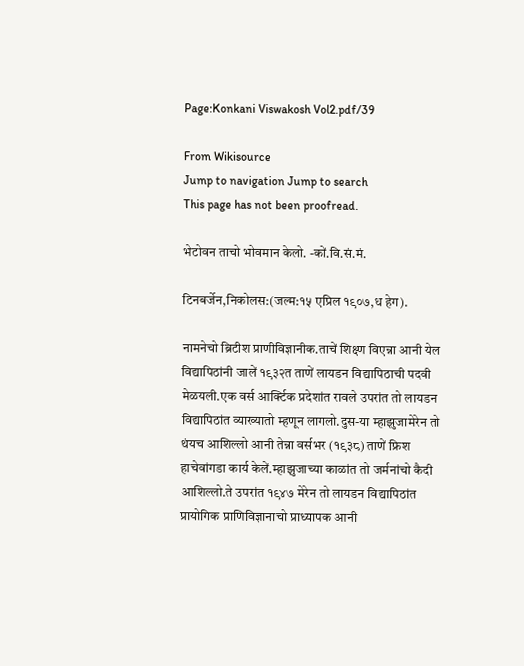Page:Konkani Viswakosh Vol2.pdf/39

From Wikisource
Jump to navigation Jump to search
This page has not been proofread.

भेटोवन ताचो भोवमान केलो. -कों.वि.सं.मं.

टिनबर्जेन,निकोलस:(जल्म:१५ एप्रिल १९०७,ध हेग).

नामनेचो ब्रिटीश प्राणीविज्ञानीक.ताचें शिक्ष्ण विएन्ना आनी येल विद्यापिठांनी जालें १९३२त ताणें लायडन विद्यापिठाची पदवी मेळयली.एक वर्स आर्क्टिक प्रदेशांत रावले उपरांत तो लायडन विद्यापिठांत व्याख्यातो म्हणून लागलो.दुस-या म्हाझुजामेरेन तो थंयच आशिल्लो आनी तेन्ना वर्सभर (१९३८) ताणें फ्रिश हाचेवांगडा कार्य केलें.म्हाझुजाच्या काळांत तो जर्मनांचो कैदी आशिल्लो.ते उपरांत १९४७ मेरेन तो लायडन विद्यापिठांत प्रायोगिक प्राणिविज्ञानाचो प्राध्यापक आनी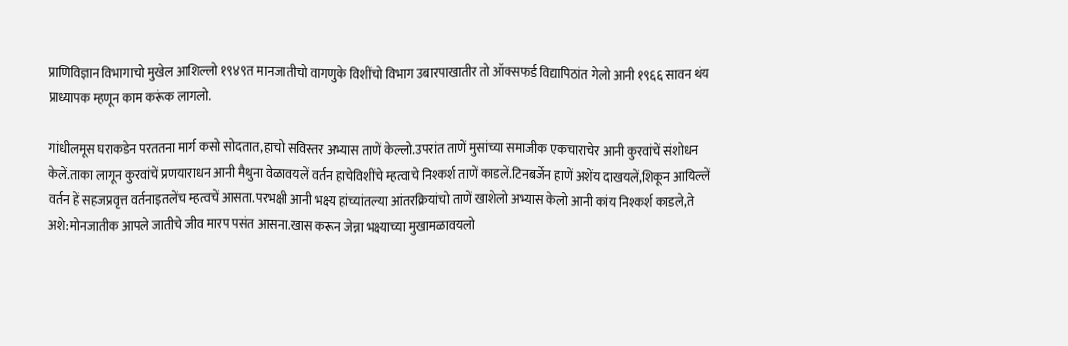प्राणिविज्ञान विभागाचो मुखेल आशिल्लो १९४९त मानजातीचो वागणुके विशींचो विभाग उबारपाखातीर तो ऑक्सफर्ड विद्यापिठांत गेलो आनी १९६६ सावन थंय प्राध्यापक म्हणून काम करूंक लागलो.

गांधीलमूस घराकडेन परततना मार्ग कसो सोदतात,हाचो सविस्तर अभ्यास ताणें केल्लो.उपरांत ताणें मुसांच्या समाजीक एकचाराचेर आनी कुरवांचें संशोधन केलें.ताका लागून कुरवांचें प्रणयाराधन आनी मैथुना वेळावयलें वर्तन हाचेविशींचे म्हत्वाचे निश्कर्श ताणें काडलें.टिनबर्जेन हाणें अशेंय दाखयलें,शिकून आयिल्लें वर्तन हें सहजप्रवृत्त वर्तनाइतलेंच म्हत्वचें आसता.परभक्षी आनी भक्ष्य हांच्यांतल्या आंतरक्रियांचो ताणें खाशेलो अभ्यास केलो आनी कांय निश्कर्श काडले,ते अशे:मोनजातीक आपले जातीचे जीव मारप पसंत आसना.खास करून जेन्ना भक्ष्याच्या मुखामळावयलो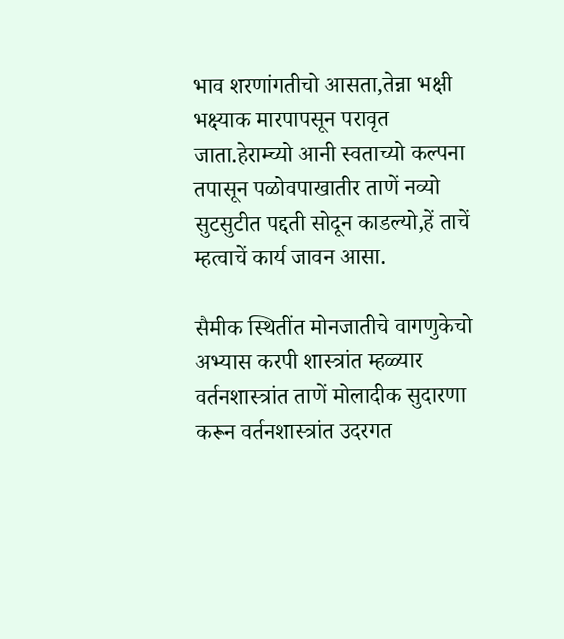भाव शरणांगतीचो आसता,तेन्ना भक्षी भक्ष्याक मारपापसून परावृत जाता.हेराम्च्यो आनी स्वताच्यो कल्पना तपासून पळोवपाखातीर ताणें नव्यो सुटसुटीत पद्दती सोदून काडल्यो,हें ताचें म्हत्वाचें कार्य जावन आसा.

सैमीक स्थितींत मोनजातीचे वागणुकेचो अभ्यास करपी शास्त्रांत म्हळ्यार वर्तनशास्त्रांत ताणें मोलादीक सुदारणा करून वर्तनशास्त्रांत उदरगत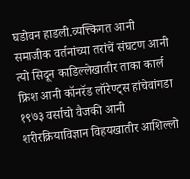घडोवन हाडली.व्यत्त्किगत आनी समाजीक वर्तनांच्या तरांचें संघटण आनी त्यो सिदून काडिल्लेखातीर ताका कार्ल फ्रिश आनी कॉनरॅड लॉरेण्ट्स हांचेवांगडा १९७३ वर्साचो वैजकी आनी शरीरक्रियाविज्ञान विहयखातीर आशिल्लो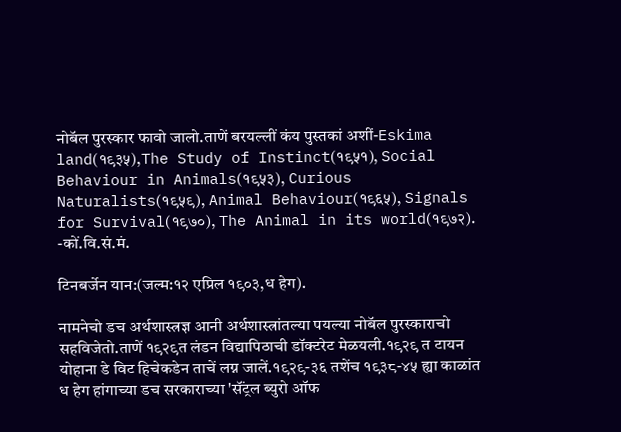नोबॅल पुरस्कार फावो जालो.ताणें बरयल्लीं कंय पुस्तकां अशीं-Eskima land(१९३५),The Study of Instinct(१९५१), Social Behaviour in Animals(१९५३), Curious Naturalists(१९५९), Animal Behaviour(१९६५), Signals for Survival(१९७०), The Animal in its world(१९७२). -कों.वि.सं.मं.

टिनबर्जेन यान:(जल्म:१२ एप्रिल १९०३,ध हेग).

नामनेचो डच अर्थशास्त्रज्ञ आनी अर्थशास्त्रांतल्या पयल्या नोबॅल पुरस्काराचो सहविजेतो.ताणें १९२९त लंडन विद्यापिठाची डॉक्टरेट मेळयली.१९२९ त टायन योहाना डे विट हिचेकडेन ताचें लग्न जालें.१९२९-३६ तशेंच १९३८-४५ ह्या काळांत ध हेग हांगाच्या डच सरकाराच्या 'सॅंट्रल ब्युरो ऑफ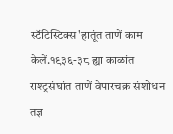स्टॅटिस्टिक्स'हातूंत ताणें काम केलें.१९३६-३८ ह्या काळांत राश्ट्रसंघांत ताणें वेपारचक्र संशोधन तज्ञ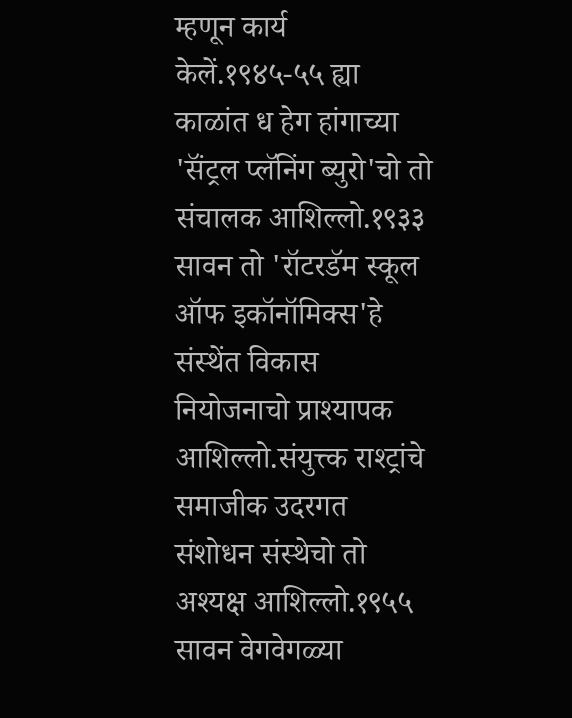म्हणून कार्य केलें.१९४५-५५ ह्या काळांत ध हेग हांगाच्या 'सॅंट्रल प्लॅनिंग ब्युरो'चो तो संचालक आशिल्लो.१९३३ सावन तो 'रॉटरडॅम स्कूल ऑफ इकॉनॉमिक्स'हे संस्थेंत विकास नियोजनाचो प्राश्यापक आशिल्लो.संयुत्त्क राश्ट्रांचे समाजीक उदरगत संशोधन संस्थेचो तो अश्यक्ष आशिल्लो.१९५५ सावन वेगवेगळ्या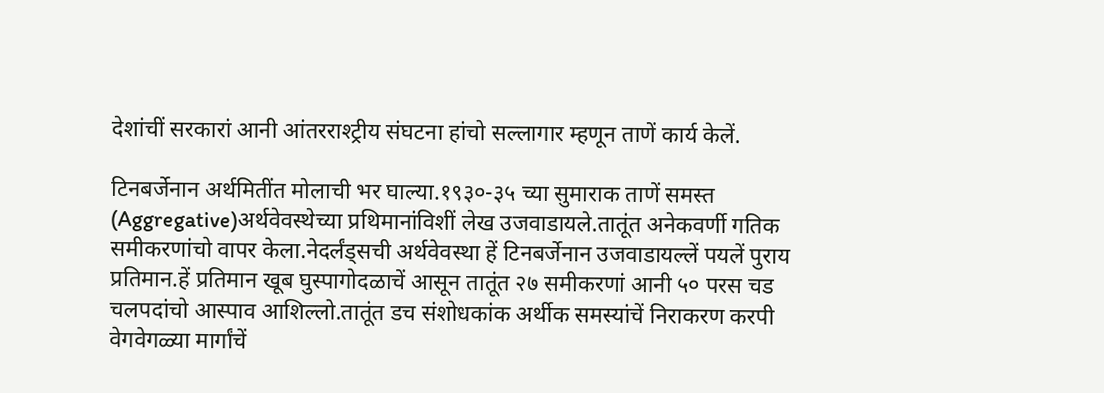देशांचीं सरकारां आनी आंतरराश्ट्रीय संघटना हांचो सल्लागार म्हणून ताणें कार्य केलें.

टिनबर्जेनान अर्थमितींत मोलाची भर घाल्या.१९३०-३५ च्या सुमाराक ताणें समस्त (Aggregative)अर्थवेवस्थेच्या प्रथिमानांविशीं लेख उजवाडायले.तातूंत अनेकवर्णी गतिक समीकरणांचो वापर केला.नेदर्लंड्सची अर्थवेवस्था हें टिनबर्जेनान उजवाडायल्लें पयलें पुराय प्रतिमान.हें प्रतिमान खूब घुस्पागोदळाचें आसून तातूंत २७ समीकरणां आनी ५० परस चड चलपदांचो आस्पाव आशिल्लो.तातूंत डच संशोधकांक अर्थीक समस्यांचें निराकरण करपी वेगवेगळ्या मार्गांचें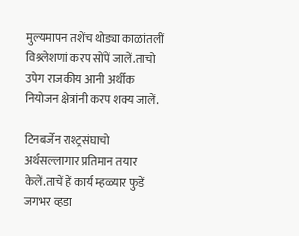मुल्यमापन तशेंच थोड्या काळांतलीं विश्र्लेशणां करप सोंपें जालें.ताचो उपेग राजकीय आनी अर्थीक नियोजन क्षेत्रांनी करप शक्य जालें.

टिनबर्जेन राश्ट्रसंघाचो अर्थसल्लागार प्रतिमान तयार केलें.ताचें हें कार्य म्हळ्यार फुडें जगभर व्हडा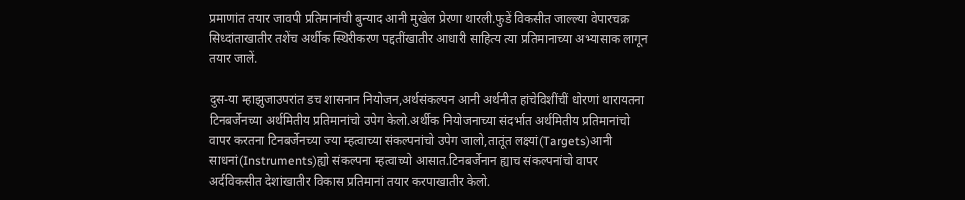प्रमाणांत तयार जावपी प्रतिमानांची बुन्याद आनी मुखेल प्रेरणा थारली.फुडें विकसीत जाल्ल्या वेपारचक्र सिध्दांताखातीर तशेंच अर्थीक स्थिरीकरण पद्दतींखातीर आधारी साहित्य त्या प्रतिमानाच्या अभ्यासाक लागून तयार जालें.

दुस-या म्हाझुजाउपरांत डच शासनान नियोजन,अर्थसंकल्पन आनी अर्थनीत हांचेविशींचीं धोरणां थारायतना टिनबर्जेनच्या अर्थमितीय प्रतिमानांचो उपेग केलो.अर्थीक नियोजनाच्या संदर्भात अर्थमितीय प्रतिमानांचो वापर करतना टिनबर्जेनच्या ज्या म्हत्वाच्या संकल्पनांचो उपेग जालो,तातूंत लक्ष्यां(Targets)आनी साधनां(Instruments)ह्यो संकल्पना म्हत्वाच्यो आसात.टिनबर्जेनान ह्याच संकल्पनांचो वापर अर्दविकसीत देशांखातीर विकास प्रतिमानां तयार करपाखातीर केलो.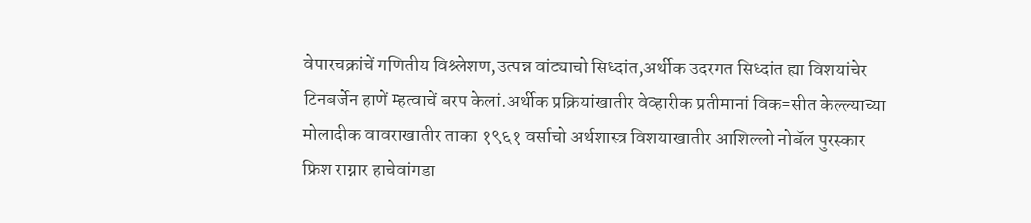वेपारचक्रांचें गणितीय विश्र्लेशण,उत्पन्न वांट्याचो सिध्दांत,अर्थीक उदरगत सिध्दांत ह्या विशयांचेर टिनबर्जेन हाणें म्हत्वाचें बरप केलां.अर्थीक प्रक्रियांखातीर वेव्हारीक प्रतीमानां विक=सीत केल्ल्याच्या मोलादीक वावराखातीर ताका १९६१ वर्साचो अर्थशास्त्र विशयाखातीर आशिल्लो नोबॅल पुरस्कार फ्रिश राग्नार हाचेवांगडा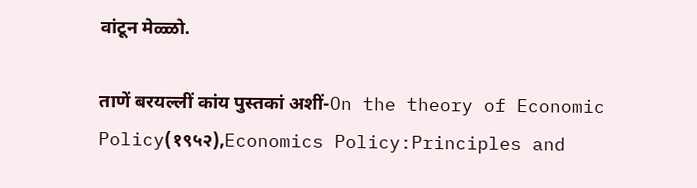वांटून मेळ्ळो.

ताणें बरयल्लीं कांय पुस्तकां अशीं-On the theory of Economic Policy(१९५२),Economics Policy:Principles and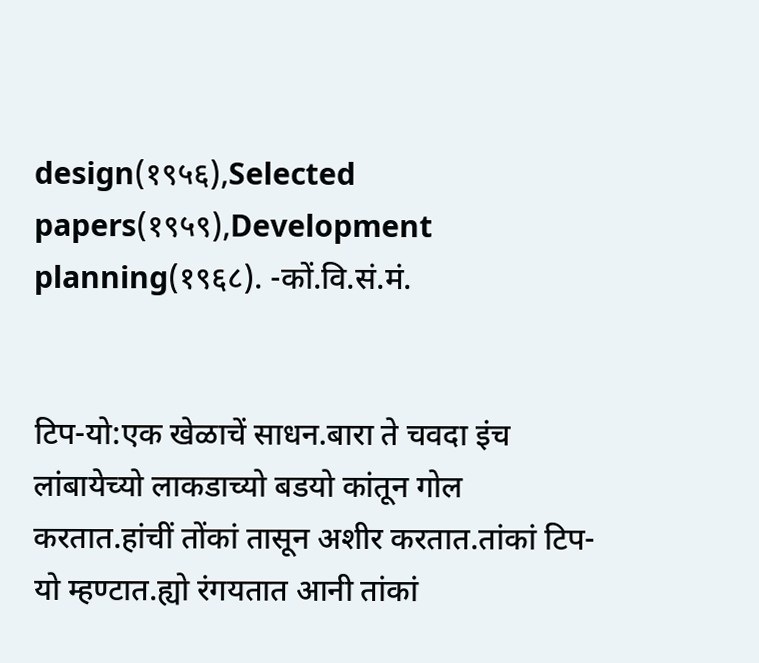design(१९५६),Selected papers(१९५९),Development planning(१९६८). -कों.वि.सं.मं.


टिप-यो:एक खेळाचें साधन.बारा ते चवदा इंच लांबायेच्यो लाकडाच्यो बडयो कांतून गोल करतात.हांचीं तोंकां तासून अशीर करतात.तांकां टिप-यो म्हण्टात.ह्यो रंगयतात आनी तांकां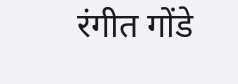रंगीत गोंडे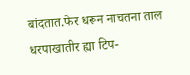बांदतात.फेर धरून नाचतना ताल धरपाखातीर ह्या टिप-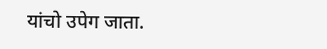यांचो उपेग जाता.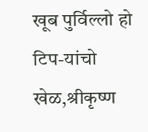खूब पुर्विल्लो हो टिप-यांचो खेळ,श्रीकृष्ण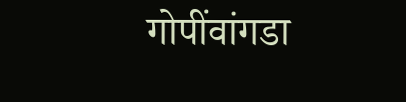गोपींवांगडा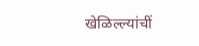खेळिल्ल्यांचीं